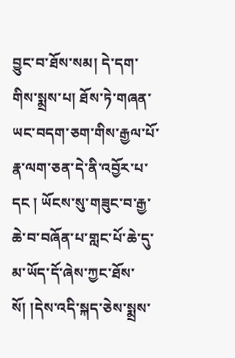བྱུང་བ་ཐོས་སམ། དེ་དག་གིས་སྨྲས་པ། ཐོས་ཏེ་གཞན་ཡང་བདག་ཅག་གིས་རྒྱལ་པོ་རྣ་ལག་ཅན་དེ་ནི་འབྱོར་པ་དང ། ཡོངས་སུ་གཟུང་བ་རྒྱ་ཆེ་བ་བཞོན་པ་གླང་པོ་ཆེ་དུ་མ་ཡོད་དོ་ཞེས་ཀྱང་ཐོས་སོ། །དེས་འདི་སྐད་ཅེས་སྨྲས་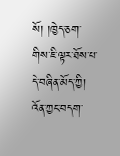སོ། །ཁྱེད་ཅག་གིས་ཇི་ལྟར་ཐོས་པ་དེ་བཞིན་མོད་ཀྱི། འོན་ཀྱང་བདག་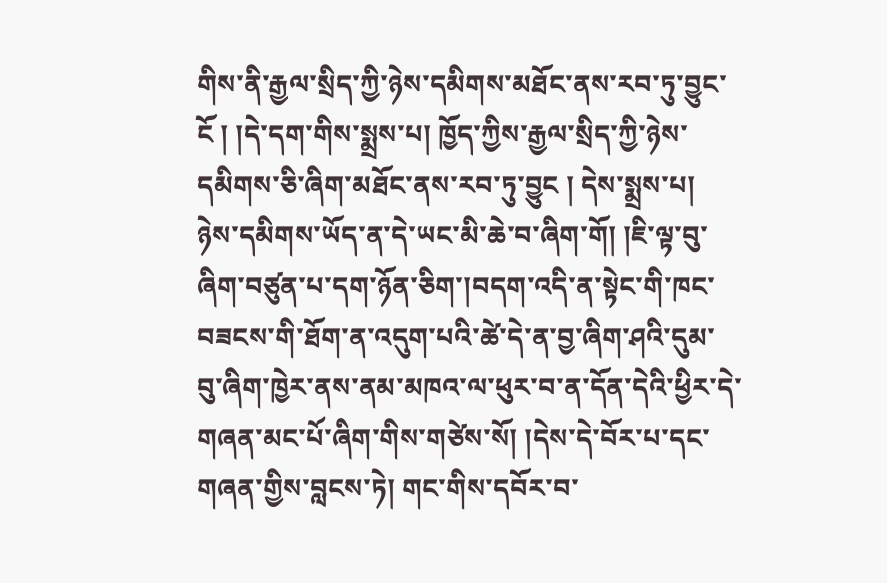གིས་ནི་རྒྱལ་སྲིད་ཀྱི་ཉེས་དམིགས་མཐོང་ནས་རབ་ཏུ་བྱུང་ངོ ། །དེ་དག་གིས་སྨྲས་པ། ཁྱོད་ཀྱིས་རྒྱལ་སྲིད་ཀྱི་ཉེས་དམིགས་ཅི་ཞིག་མཐོང་ནས་རབ་ཏུ་བྱུང ། དེས་སྨྲས་པ། ཉེས་དམིགས་ཡོད་ན་དེ་ཡང་མི་ཆེ་བ་ཞིག་གོ། །ཇི་ལྟ་བུ་ཞིག་བཙུན་པ་དག་ཉོན་ཅིག་།བདག་འདི་ན་སྟེང་གི་ཁང་བཟངས་གི་ཐོག་ན་འདུག་པའི་ཚེ་དེ་ན་བྱ་ཞིག་ཤའི་དུམ་བུ་ཞིག་ཁྱེར་ནས་ནམ་མཁའ་ལ་ཕུར་བ་ན་དོན་དེའི་ཕྱིར་དེ་གཞན་མང་པོ་ཞིག་གིས་གཙེས་སོ། །དེས་དེ་བོར་པ་དང་གཞན་གྱིས་བླངས་ཏེ། གང་གིས་དབོར་བ་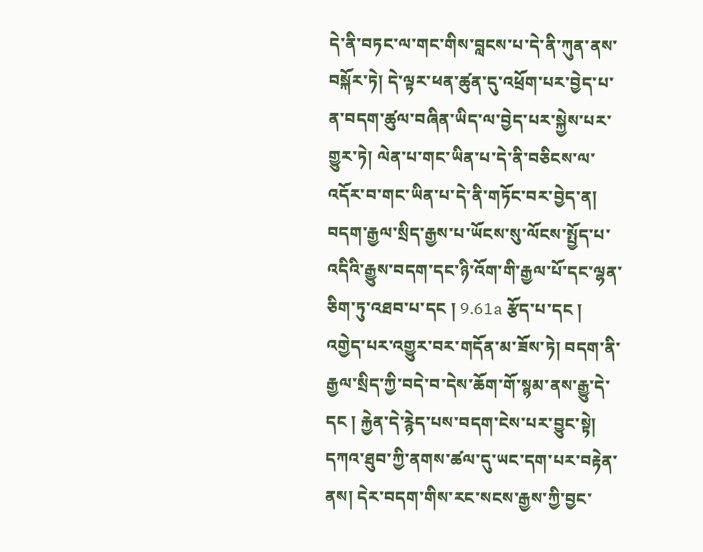དེ་ནི་བཏང་ལ་གང་གིས་བླངས་པ་དེ་ནི་ཀུན་ནས་བསྐོར་ཏེ། དེ་ལྟར་ཕན་ཚུན་དུ་འཕྲོག་པར་བྱེད་པ་ན་བདག་ཚུལ་བཞིན་ཡིད་ལ་བྱེད་པར་སྐྱེས་པར་གྱུར་ཏེ། ལེན་པ་གང་ཡིན་པ་དེ་ནི་བཅིངས་ལ་འདོར་བ་གང་ཡིན་པ་དེ་ནི་གཏོང་བར་བྱེད་ན། བདག་རྒྱལ་སྲིད་རྒྱས་པ་ཡོངས་སུ་ལོངས་སྤྱོད་པ་འདིའི་རྒྱུས་བདག་དང་ཉི་འོག་གི་རྒྱལ་པོ་དང་ལྷན་ཅིག་ཏུ་འཐབ་པ་དང ། 9.61a རྩོད་པ་དང ། འགྱེད་པར་འགྱུར་བར་གདོན་མ་ཟོས་ཏེ། བདག་ནི་རྒྱལ་སྲིད་ཀྱི་བདེ་བ་དེས་ཆོག་གོ་སྙམ་ནས་རྒྱུ་དེ་དང ། རྐྱེན་དེ་རྙེད་པས་བདག་ངེས་པར་བྱུང་སྟེ། དཀའ་ཐུབ་ཀྱི་ནགས་ཚལ་དུ་ཡང་དག་པར་བརྟེན་ནས། དེར་བདག་གིས་རང་སངས་རྒྱས་ཀྱི་བྱང་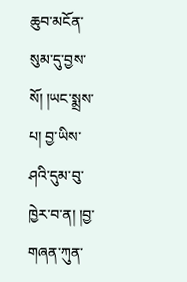ཆུབ་མངོན་སུམ་དུ་བྱས་སོ། །ཡང་སྨྲས་པ། བྱ་ཡིས་ཤའི་དུམ་བུ་ཁྱེར་བ་ན། །བྱ་གཞན་ཀུན་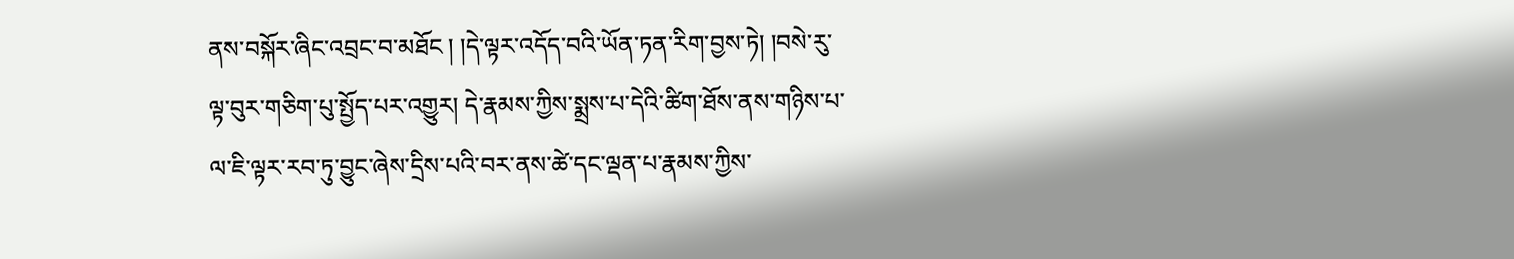ནས་བསྐོར་ཞིང་འབྲང་བ་མཐོང ། །དེ་ལྟར་འདོད་བའི་ཡོན་ཏན་རིག་བྱས་ཏེ། །བསེ་རུ་ལྟ་བུར་གཅིག་པུ་སྤྱོད་པར་འགྱུར། དེ་རྣམས་ཀྱིས་སྨྲས་པ་དེའི་ཚིག་ཐོས་ནས་གཉིས་པ་ལ་ཇི་ལྟར་རབ་ཏུ་བྱུང་ཞེས་དྲིས་པའི་བར་ནས་ཚེ་དང་ལྡན་པ་རྣམས་ཀྱིས་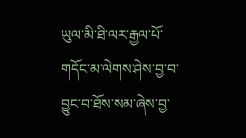ཡུལ་མི་ཐི་ལར་རྒྱལ་པོ་གདོང་མ་ལེགས་ཤེས་བྱ་བ་བྱུང་བ་ཐོས་སམ་ཞེས་བྱ་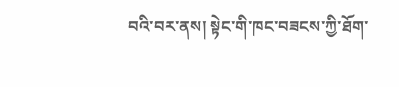བའི་བར་ནས། སྟེང་གི་ཁང་བཟངས་ཀྱི་ཐོག་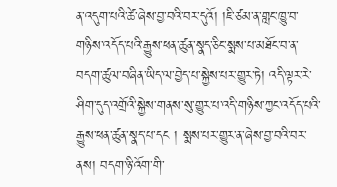ན་འདུག་པའི་ཚེ་ཞེས་བྱ་བའི་བར་དུའོ། །ཇི་ཙམ་ན་གླང་ཁྱུ་བ་གཉིས་འདོད་པའི་རྒྱུས་ཕན་ཚུན་སྣད་ཅིང་སྨས་པ་མཐོང་བ་ན་བདག་ཚུལ་བཞིན་ཡིད་ལ་བྱེད་པ་སྐྱེས་པར་གྱུར་ཏེ། འདི་ལྟར་རེ་ཤིག་དུད་འགྲོའི་སྐྱེས་གནས་སུ་གྱུར་པ་འདི་གཉིས་ཀྱང་འདོད་པའི་རྒྱུས་ཕན་ཚུན་སྣད་པ་དང ། སྨས་པར་གྱུར་ན་ཞེས་བྱ་བའི་བར་ནས། བདག་ཉི་འོག་གི་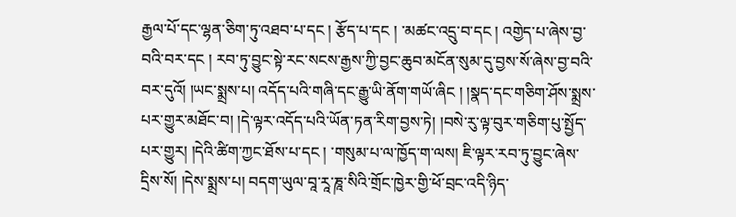རྒྱལ་པོ་དང་ལྷན་ཅིག་ཏུ་འཐབ་པ་དང ། རྩོད་པ་དང ། ་མཚང་འདྲུ་བ་དང ། འགྱེད་པ་ཞེས་བྱ་བའི་བར་དང ། རབ་ཏུ་བྱུང་སྟེ་རང་སངས་རྒྱས་ཀྱི་བྱང་ཆུབ་མངོན་སུམ་དུ་བྱས་སོ་ཞེས་བྱ་བའི་བར་དུའོ། །ཡང་སྨྲས་པ། འདོད་པའི་གཞི་དང་རྒྱུ་ཡི་ནོག་གཡོ་ཞིང ། །སྣད་དང་གཅིག་ཤོས་སྨྲས་པར་གྱུར་མཐོང་བ། །དེ་ལྟར་འདོད་པའི་ཡོན་ཏན་རིག་བྱས་ཏེ། །བསེ་རུ་ལྟ་བུར་གཅིག་པུ་སྤྱོད་པར་གྱུར། །དེའི་ཚིག་ཀྱང་ཐོས་པ་དང ། ་གསུམ་པ་ལ་ཁྱོད་ག་ལས། ཇི་ལྟར་རབ་ཏུ་བྱུང་ཞེས་དྲིས་སོ། །དེས་སྨྲས་པ། བདག་ཡུལ་བཱ་རཱ་ཎཱ་སིའི་གྲོང་ཁྱེར་གྱི་ཕོ་བྲང་འདི་ཉིད་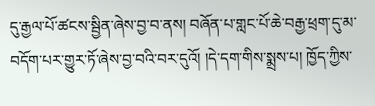དུ་རྒྱལ་པོ་ཚངས་སྦྱིན་ཞེས་བྱ་བ་ནས། བཞོན་པ་གླང་པོ་ཆེ་བརྒྱ་ཕྲག་དུ་མ་བདོག་པར་གྱུར་ཏོ་ཞེས་བྱ་བའི་བར་དུའོ། །དེ་དག་གིས་སྨྲས་པ། ཁྱོད་ཀྱིས་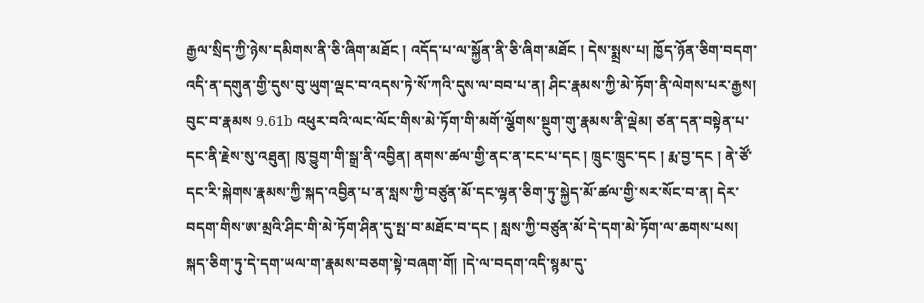རྒྱལ་སྲིད་ཀྱི་ཉེས་དམིགས་ནི་ཅི་ཞིག་མཐོང ། འདོད་པ་ལ་སྐྱོན་ནི་ཅི་ཞིག་མཐོང ། དེས་སྨྲས་པ། ཁྱོད་ཉོན་ཅིག་བདག་འདི་ན་དགུན་གྱི་དུས་བུ་ཡུག་ལྡང་བ་འདས་ཏེ་སོ་ཀའི་དུས་ལ་བབ་པ་ན། ཤིང་རྣམས་ཀྱི་མེ་ཏོག་ནི་ལེགས་པར་རྒྱས། བུང་བ་རྣམས 9.61b འཕུར་བའི་ལང་ལོང་གིས་མེ་ཏོག་གི་མགོ་ལྕོགས་སྔུག་གུ་རྣམས་ནི་ལྡེམ། ཙན་དན་བསྟེན་པ་དང་ནི་རྗེས་སུ་འཐུན། ཁུ་བྱུག་གི་སྒྲ་ནི་འབྱིན། ནགས་ཚལ་གྱི་ནང་ན་ངང་པ་དང ། ཁྲུང་ཁྲུང་དང ། རྨ་བྱ་དང ། ནེ་ཙོ་དང་རི་སྐེགས་རྣམས་ཀྱི་སྐད་འབྱིན་པ་ན་སླས་ཀྱི་བཙུན་མོ་དང་ལྷན་ཅིག་ཏུ་སྐྱེད་མོ་ཚལ་གྱི་སར་སོང་བ་ན། དེར་བདག་གིས་ཨ་མྲའི་ཤིང་གི་མེ་ཏོག་ཤིན་དུ་སྤ་བ་མཐོང་བ་དང ། སླས་ཀྱི་བཙུན་མོ་དེ་དག་མེ་ཏོག་ལ་ཆགས་པས། སྐད་ཅིག་ཏུ་དེ་དག་ཡལ་ག་རྣམས་བཅག་སྟེ་བཞག་གོ། །དེ་ལ་བདག་འདི་སྙམ་དུ་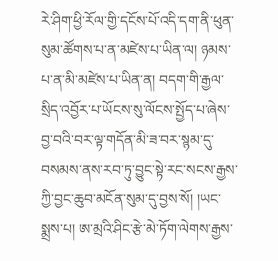རེ་ཤིག་ཕྱི་རོལ་གྱི་དངོས་པོ་འདི་དག་ནི་ཕུན་སུམ་ཚོགས་པ་ན་མཛེས་པ་ཡིན་ལ། ཉམས་པ་ན་མི་མཛེས་པ་ཡིན་ན། བདག་གི་རྒྱལ་སྲིད་འབྱོར་པ་ཡོངས་སུ་ལོངས་སྤྱོད་པ་ཞེས་བྱ་བའི་བར་ལྟ་གདོན་མི་ཟ་བར་སྙམ་དུ་བསམས་ནས་རབ་ཏུ་བྱུང་སྟེ་རང་སངས་རྒྱས་ཀྱི་བྱང་ཆུབ་མངོན་སུམ་དུ་བྱས་སོ། །ཡང་སྨྲས་པ། ཨ་མྲའི་ཤིང་རྩེ་མེ་ཏོག་ལེགས་རྒྱས་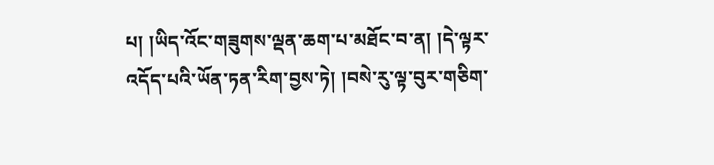པ། །ཡིད་འོང་གཟུགས་ལྡན་ཆག་པ་མཐོང་བ་ན། །དེ་ལྟར་འདོད་པའི་ཡོན་ཏན་རིག་བྱས་ཏེ། །བསེ་རུ་ལྟ་བུར་གཅིག་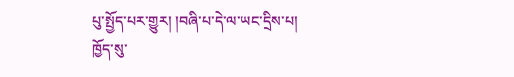པུ་སྤྱོད་པར་གྱུར། །བཞི་པ་དེ་ལ་ཡང་དྲིས་པ། ཁྱོད་སུ་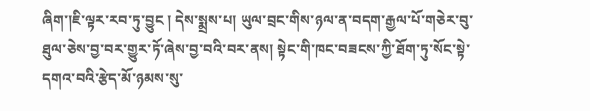ཞིག་།ཇི་ལྟར་རབ་ཏུ་བྱུང ། དེས་སྨྲས་པ། ཡུལ་བྲང་གིས་ཉལ་ན་བདག་རྒྱལ་པོ་གཅེར་བུ་ཐུལ་ཅེས་བྱ་བར་གྱུར་ཏོ་ཞེས་བྱ་བའི་བར་ནས། སྟེང་གི་ཁང་བཟངས་ཀྱི་ཐོག་ཏུ་སོང་སྟེ་དགའ་བའི་རྩེད་མོ་ཉམས་སུ་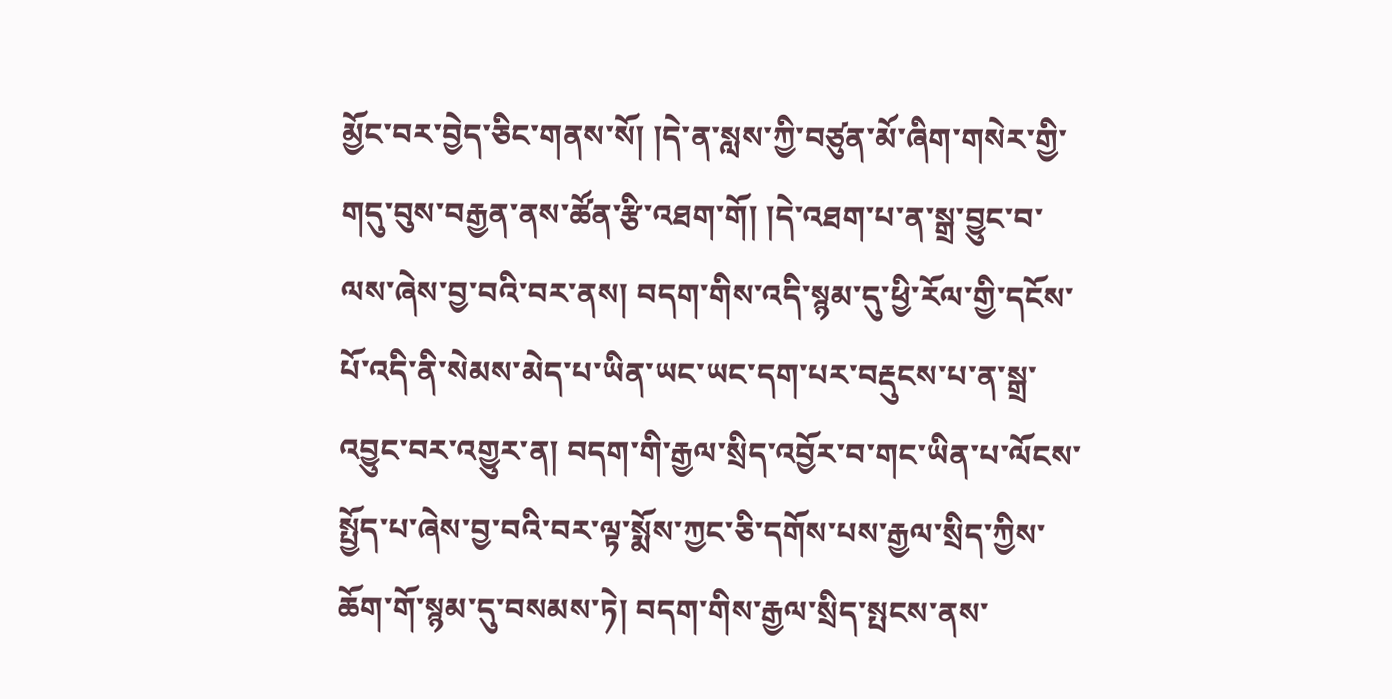མྱོང་བར་བྱེད་ཅིང་གནས་སོ། །དེ་ན་སླས་ཀྱི་བཙུན་མོ་ཞིག་གསེར་གྱི་གདུ་བུས་བརྒྱན་ནས་ཚོན་རྩི་འཐག་གོ། །དེ་འཐག་པ་ན་སྒྲ་བྱུང་བ་ལས་ཞེས་བྱ་བའི་བར་ནས། བདག་གིས་འདི་སྙམ་དུ་ཕྱི་རོལ་གྱི་དངོས་པོ་འདི་ནི་སེམས་མེད་པ་ཡིན་ཡང་ཡང་དག་པར་བརྡུངས་པ་ན་སྒྲ་འབྱུང་བར་འགྱུར་ན། བདག་གི་རྒྱལ་སྲིད་འབྱོར་བ་གང་ཡིན་པ་ལོངས་སྤྱོད་པ་ཞེས་བྱ་བའི་བར་ལྟ་སྨོས་ཀྱང་ཅི་དགོས་པས་རྒྱལ་སྲིད་ཀྱིས་ཆོག་གོ་སྙམ་དུ་བསམས་ཏེ། བདག་གིས་རྒྱལ་སྲིད་སྤངས་ནས་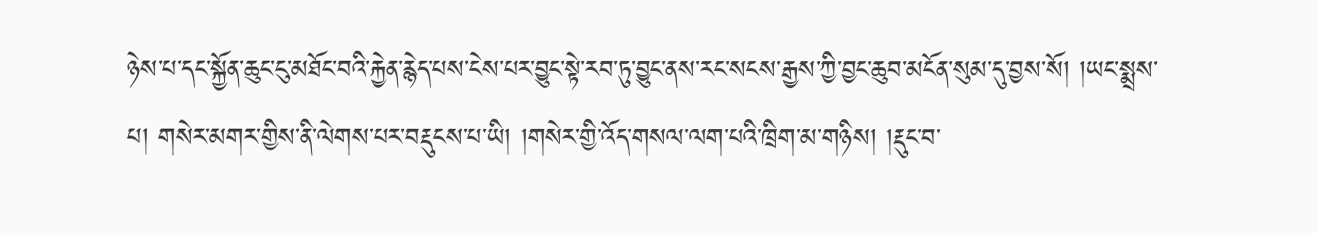ཉེས་པ་དང་སྐྱོན་ཆུང་ངུ་མཐོང་བའི་རྐྱེན་རྙེད་པས་ངེས་པར་བྱུང་སྟེ་རབ་ཏུ་བྱུང་ནས་རང་སངས་རྒྱས་ཀྱི་བྱང་ཆུབ་མངོན་སུམ་དུ་བྱས་སོ། །ཡང་སྨྲས་པ། གསེར་མགར་གྱིས་ནི་ལེགས་པར་བརྡུངས་པ་ཡི། །གསེར་གྱི་འོད་གསལ་ལག་པའི་ཁྲིག་མ་གཉིས། །རྡུང་བ་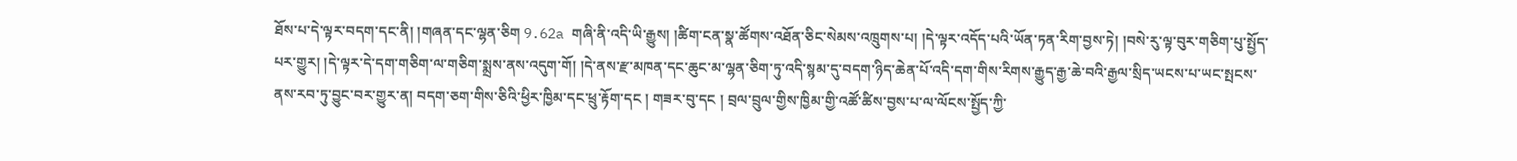ཐོས་པ་དེ་ལྟར་བདག་དང་ནི། །གཞན་དང་ལྷན་ཅིག 9.62a གཞི་ནི་འདི་ཡི་རྒྱུས། །ཚིག་ངན་སྣ་ཚོགས་འཐོན་ཅིང་སེམས་འཁྲུགས་པ། །དེ་ལྟར་འདོད་པའི་ཡོན་ཏན་རིག་བྱས་ཏེ། །བསེ་རུ་ལྟ་བུར་གཅིག་པུ་སྤྱོད་པར་གྱུར། །དེ་ལྟར་དེ་དག་གཅིག་ལ་གཅིག་སྨྲས་ནས་འདུག་གོ། །དེ་ནས་རྫ་མཁན་དང་ཆུང་མ་ལྷན་ཅིག་ཏུ་འདི་སྙམ་དུ་བདག་ཉིད་ཆེན་པོ་འདི་དག་གིས་རིགས་རྒྱུད་རྒྱ་ཆེ་བའི་རྒྱལ་སྲིད་ཡངས་པ་ཡང་སྤངས་ནས་རབ་ཏུ་བྱུང་བར་གྱུར་ན། བདག་ཅག་གིས་ཅིའི་ཕྱིར་ཁྱིམ་དང་ཕྲུ་རྟོག་དང ། གཟར་བུ་དང ། བྲལ་བྲུལ་གྱིས་ཁྱིམ་གྱི་འཚོ་ཚིས་བྱས་པ་ལ་ལོངས་སྤྱོད་ཀྱི་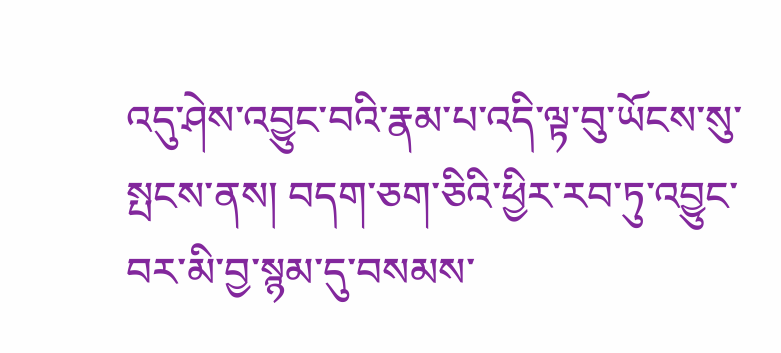འདུ་ཤེས་འབྱུང་བའི་རྣམ་པ་འདི་ལྟ་བུ་ཡོངས་སུ་སྤངས་ནས། བདག་ཅག་ཅིའི་ཕྱིར་རབ་ཏུ་འབྱུང་བར་མི་བྱ་སྙམ་དུ་བསམས་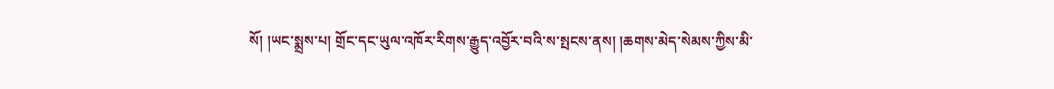སོ། །ཡང་སྨྲས་པ། གྲོང་དང་ཡུལ་འཁོར་རིགས་རྒྱུད་འབྱོར་བའི་ས་སྤངས་ནས། །ཆགས་མེད་སེམས་ཀྱིས་མི་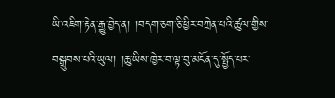ཡི་འཇིག་རྟེན་རྒྱུ་བྱེད་ན། །བདག་ཅག་ཅི་ཕྱིར་བཀྲེན་པའི་ཚུལ་གྱིས་བསྒྲུབས་པའི་ཡུལ། །ཆུ་ཡིས་ཁྱེར་བ་ལྟ་བུ་མངོན་དུ་སྤྱོད་པར་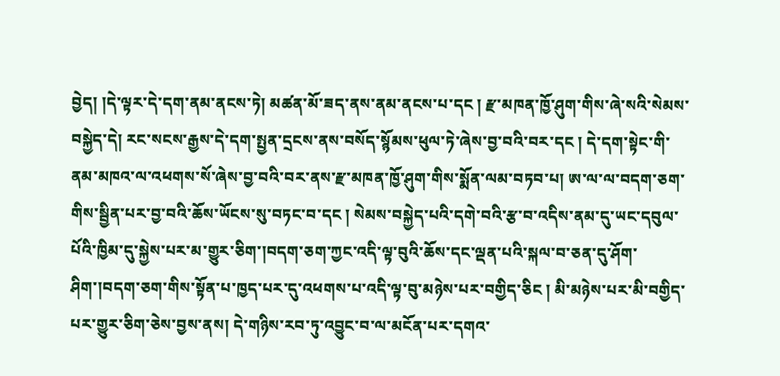བྱེད། །དེ་ལྟར་དེ་དག་ནམ་ནངས་ཏེ། མཚན་མོ་ཟད་ནས་ནམ་ནངས་པ་དང ། རྫ་མཁན་ཁྱོ་ཤུག་གིས་ཞེ་སའི་སེམས་བསྐྱེད་དེ། རང་སངས་རྒྱས་དེ་དག་སྤྱན་དྲངས་ནས་བསོད་སྙོམས་ཕུལ་ཏེ་ཞེས་བྱ་བའི་བར་དང ། དེ་དག་སྟེང་གི་ནམ་མཁའ་ལ་འཕགས་སོ་ཞེས་བྱ་བའི་བར་ནས་རྫ་མཁན་ཁྱོ་ཤུག་གིས་སྨོན་ལམ་བཏབ་པ། ཨ་ལ་ལ་བདག་ཅག་གིས་སྦྱིན་པར་བྱ་བའི་ཆོས་ཡོངས་སུ་བཏང་བ་དང ། སེམས་བསྐྱེད་པའི་དགེ་བའི་རྩ་བ་འདིས་ནམ་དུ་ཡང་དབུལ་པོའི་ཁྱིམ་དུ་སྐྱེས་པར་མ་གྱུར་ཅིག་།བདག་ཅག་ཀྱང་འདི་ལྟ་བུའི་ཆོས་དང་ལྡན་པའི་སྐལ་བ་ཅན་དུ་ཤོག་ཤིག་།བདག་ཅག་གིས་སྟོན་པ་ཁྱད་པར་དུ་འཕགས་པ་འདི་ལྟ་བུ་མཉེས་པར་བགྱིད་ཅིང ། མི་མཉེས་པར་མི་བགྱིད་པར་གྱུར་ཅིག་ཅེས་བྱས་ནས། དེ་གཉིས་རབ་ཏུ་འབྱུང་བ་ལ་མངོན་པར་དགའ་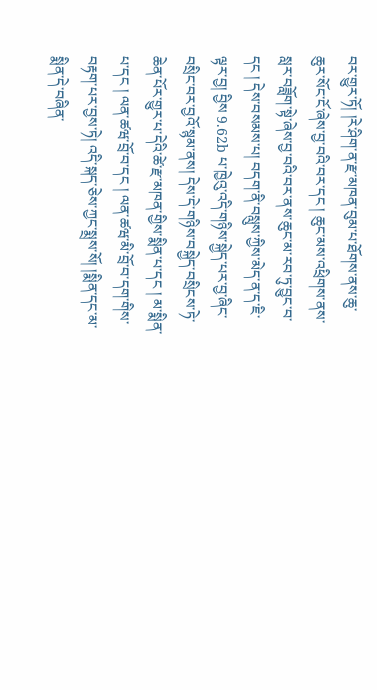བར་གྱུར་ཏོ། །རེ་ཤིག་ན་རྫ་མཁན་བུམ་པ་ཐོགས་ནས་ཆུ་ཆུར་སོང་ངོ་ཞེས་བྱ་བའི་བར་དང ། ཆུང་མས་འཕྲིགས་ནས་སླར་བཟློག་སྟེ་ཞེས་བྱ་བའི་བར་ནས་ཆུང་མ་རབ་ཏུ་བྱུང་བ་དང ། དེས་བསམས་པ། བདག་ནི་བསླུས་ཀྱིས་མེད་ན་ད་ཇི་ལྟར་བྱ། བྱིས 9.62b པ་ཁྱེའུ་འདི་གཉིས་སྐྱེད་པར་བྱ་ཞིང་བསྲིང་བར་བྱའོ་སྙམ་ནས། དེས་དེ་གཉིས་བསྐྱེད་བསྲིངས་ཏེ་ཆེན་པོར་གྱུར་པ་དེའི་ཚེ་རྫ་མཁན་གྱིས་སྨིན་པ་དང ། མ་སྨིན་པ་དང ། ལན་ཚཝ་བྲོ་བ་དང ། ལན་ཚཝ་མི་བྲོ་བ་དག་གིས་བརྟག་པར་བྱས་ཏེ། འདི་སྐད་ཅེས་ཀྱང་སྨྲས་སོ། །སྨིན་དང་མ་སྨིན་དེ་བཞིན་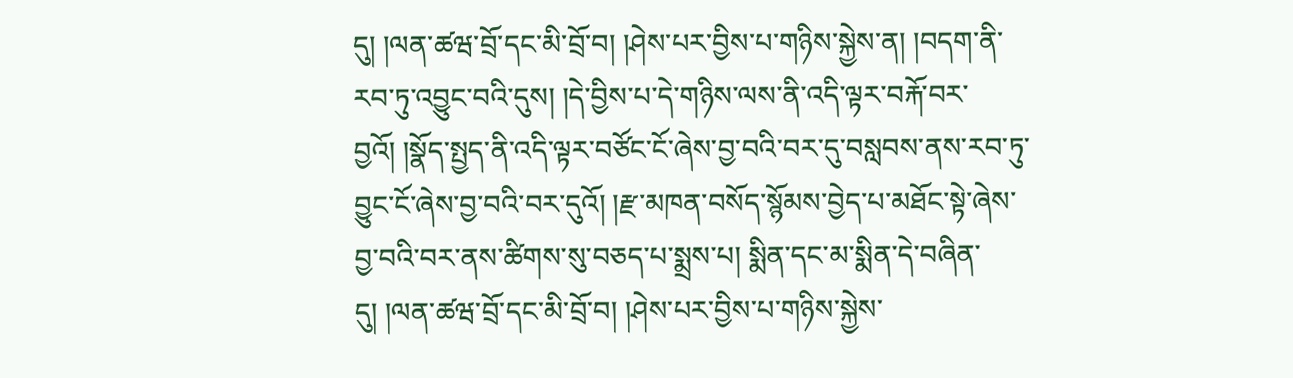དུ། །ལན་ཚཝ་བྲོ་དང་མི་བྲོ་བ། །ཤེས་པར་བྱིས་པ་གཉིས་སྐྱེས་ན། །བདག་ནི་རབ་ཏུ་འབྱུང་བའི་དུས། །དེ་བྱིས་པ་དེ་གཉིས་ལས་ནི་འདི་ལྟར་བརྐོ་བར་བྱའོ། །སྣོད་སྤྱད་ནི་འདི་ལྟར་བཙོང་ངོ་ཞེས་བྱ་བའི་བར་དུ་བསླབས་ནས་རབ་ཏུ་བྱུང་ངོ་ཞེས་བྱ་བའི་བར་དུའོ། །རྫ་མཁན་བསོད་སྙོམས་བྱེད་པ་མཐོང་སྟེ་ཞེས་བྱ་བའི་བར་ནས་ཚིགས་སུ་བཅད་པ་སྨྲས་པ། སྨིན་དང་མ་སྨིན་དེ་བཞིན་དུ། །ལན་ཚཝ་བྲོ་དང་མི་བྲོ་བ། །ཤེས་པར་བྱིས་པ་གཉིས་སྐྱེས་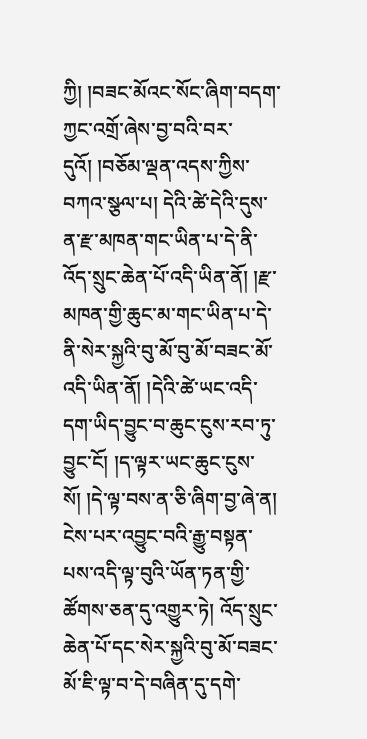ཀྱི། །བཟང་མོའང་སོང་ཞིག་བདག་ཀྱང་འགྲོ་ཞེས་བྱ་བའི་བར་དུའོ། །བཅོམ་ལྡན་འདས་ཀྱིས་བཀའ་སྩལ་པ། དེའི་ཚེ་དེའི་དུས་ན་རྫ་མཁན་གང་ཡིན་པ་དེ་ནི་འོད་སྲུང་ཆེན་པོ་འདི་ཡིན་ནོ། །རྫ་མཁན་གྱི་ཆུང་མ་གང་ཡིན་པ་དེ་ནི་སེར་སྐྱའི་བུ་མོ་བུ་མོ་བཟང་མོ་འདི་ཡིན་ནོ། །དེའི་ཚེ་ཡང་འདི་དག་ཡིད་བྱུང་བ་ཆུང་ངུས་རབ་ཏུ་བྱུང་ངོ། །ད་ལྟར་ཡང་ཆུང་ངུས་སོ། །དེ་ལྟ་བས་ན་ཅི་ཞིག་བྱ་ཞེ་ན། ངེས་པར་འབྱུང་བའི་རྒྱུ་བསྟན་པས་འདི་ལྟ་བུའི་ཡོན་ཏན་གྱི་ཚོགས་ཅན་དུ་འགྱུར་ཏེ། འོད་སྲུང་ཆེན་པོ་དང་སེར་སྐྱའི་བུ་མོ་བཟང་མོ་ཇི་ལྟ་བ་དེ་བཞིན་དུ་དགེ་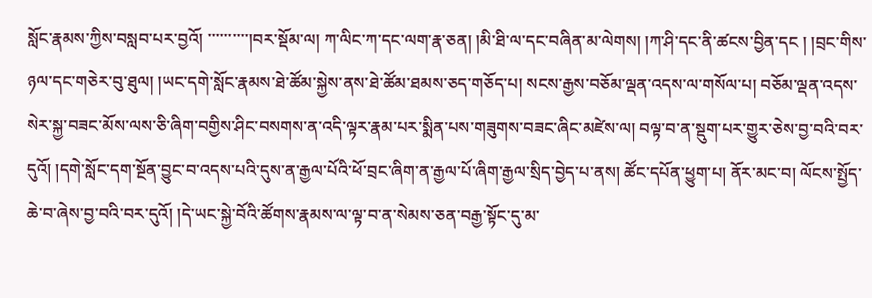སློང་རྣམས་ཀྱིས་བསླབ་པར་བྱའོ། ་་་་་་་་་་།བར་སྡོམ་ལ། ཀ་ལིང་ཀ་དང་ལག་རྣ་ཅན། །མི་ཐི་ལ་དང་བཞིན་མ་ལེགས། །ཀ་ཤི་དང་ནི་ཚངས་བྱིན་དང ། །བྲང་གིས་ཉལ་དང་གཅེར་བུ་ཐུལ། །ཡང་དགེ་སློང་རྣམས་ཐེ་ཚོམ་སྐྱེས་ནས་ཐེ་ཚོམ་ཐམས་ཅད་གཅོད་པ། སངས་རྒྱས་བཅོམ་ལྡན་འདས་ལ་གསོལ་པ། བཅོམ་ལྡན་འདས་སེར་སྐྱ་བཟང་མོས་ལས་ཅི་ཞིག་བགྱིས་ཤིང་བསགས་ན་འདི་ལྟར་རྣམ་པར་སྨིན་པས་གཟུགས་བཟང་ཞིང་མཛེས་ལ། བལྟ་བ་ན་སྡུག་པར་གྱུར་ཅེས་བྱ་བའི་བར་དུའོ། །དགེ་སློང་དག་སྔོན་བྱུང་བ་འདས་པའི་དུས་ན་རྒྱལ་པོའི་ཕོ་བྲང་ཞིག་ན་རྒྱལ་པོ་ཞིག་རྒྱལ་སྲིད་བྱེད་པ་ནས། ཚོང་དཔོན་ཕྱུག་པ། ནོར་མང་བ། ལོངས་སྤྱོད་ཆེ་བ་ཞེས་བྱ་བའི་བར་དུའོ། །དེ་ཡང་སྐྱེ་བོའི་ཚོགས་རྣམས་ལ་ལྟ་བ་ན་སེམས་ཅན་བརྒྱ་སྟོང་དུ་མ་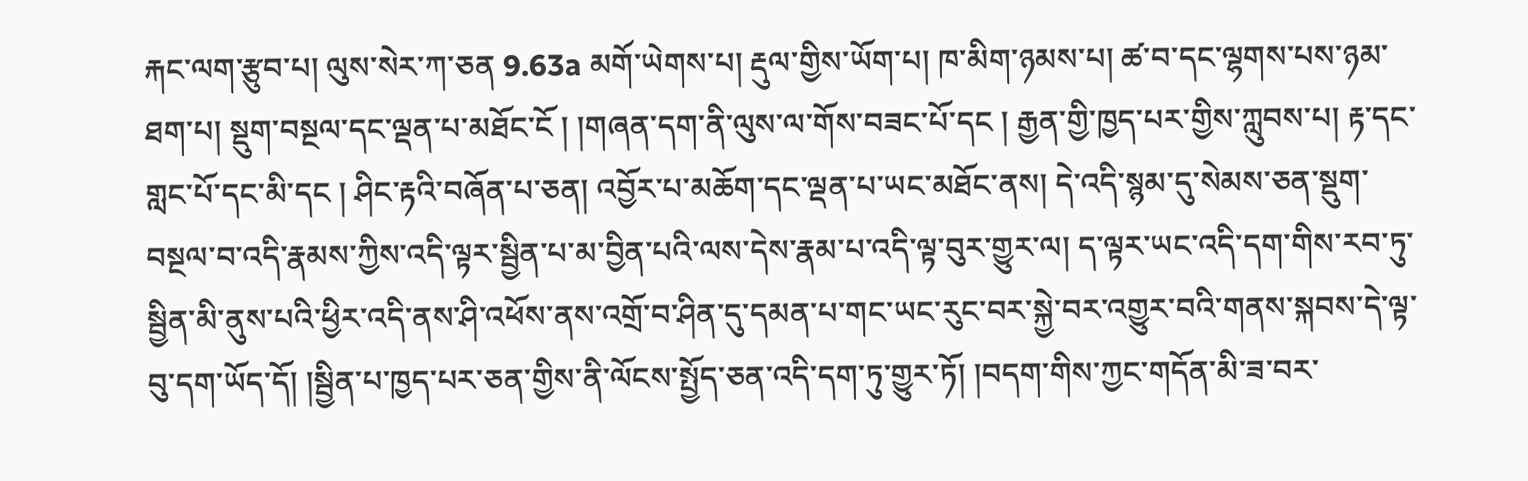རྐང་ལག་རྩུབ་པ། ལུས་སེར་ཀ་ཅན 9.63a མགོ་ཡེགས་པ། རྡུལ་གྱིས་ཡོག་པ། ཁ་མིག་ཉམས་པ། ཚ་བ་དང་ལྷགས་པས་ཉམ་ཐག་པ། སྡུག་བསྔལ་དང་ལྡན་པ་མཐོང་ངོ ། །གཞན་དག་ནི་ལུས་ལ་གོས་བཟང་པོ་དང ། རྒྱན་གྱི་ཁྱད་པར་གྱིས་ཀླུབས་པ། རྟ་དང་གླང་པོ་དང་མི་དང ། ཤིང་རྟའི་བཞོན་པ་ཅན། འབྱོར་པ་མཆོག་དང་ལྡན་པ་ཡང་མཐོང་ནས། དེ་འདི་སྙམ་དུ་སེམས་ཅན་སྡུག་བསྔལ་བ་འདི་རྣམས་ཀྱིས་འདི་ལྟར་སྦྱིན་པ་མ་བྱིན་པའི་ལས་དེས་རྣམ་པ་འདི་ལྟ་བུར་གྱུར་ལ། ད་ལྟར་ཡང་འདི་དག་གིས་རབ་ཏུ་སྦྱིན་མི་ནུས་པའི་ཕྱིར་འདི་ནས་ཤི་འཕོས་ནས་འགྲོ་བ་ཤིན་དུ་དམན་པ་གང་ཡང་རུང་བར་སྐྱེ་བར་འགྱུར་བའི་གནས་སྐབས་དེ་ལྟ་བུ་དག་ཡོད་དོ། །སྦྱིན་པ་ཁྱད་པར་ཅན་གྱིས་ནི་ལོངས་སྤྱོད་ཅན་འདི་དག་ཏུ་གྱུར་ཏོ། །བདག་གིས་ཀྱང་གདོན་མི་ཟ་བར་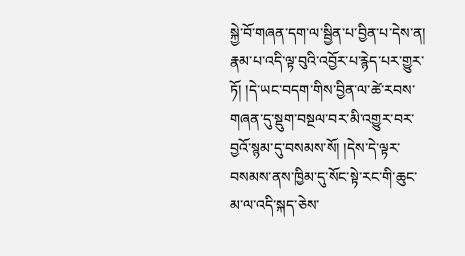སྐྱེ་བོ་གཞན་དག་ལ་སྦྱིན་པ་བྱིན་པ་དེས་ན། རྣམ་པ་འདི་ལྟ་བུའི་འབྱོར་པ་རྙེད་པར་གྱུར་ཏོ། །དེ་ཡང་བདག་གིས་བྱིན་ལ་ཚེ་རབས་གཞན་དུ་སྡུག་བསྔལ་བར་མི་འགྱུར་བར་བྱའོ་སྙམ་དུ་བསམས་སོ། །དེས་དེ་ལྟར་བསམས་ནས་ཁྱིམ་དུ་སོང་སྟེ་རང་གི་ཆུང་མ་ལ་འདི་སྐད་ཅེས་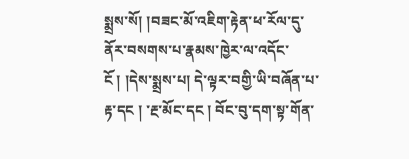སྨྲས་སོ། །བཟང་མོ་འཇིག་རྟེན་ཕ་རོལ་དུ་ནོར་བསགས་པ་རྣམས་ཁྱེར་ལ་འདོང་ངོ ། །དེས་སྨྲས་པ། དེ་ལྟར་བགྱི་ཡི་བཞོན་པ་རྟ་དང ། ་རྔ་མོང་དང ། བོང་བུ་དག་སྟ་གོན་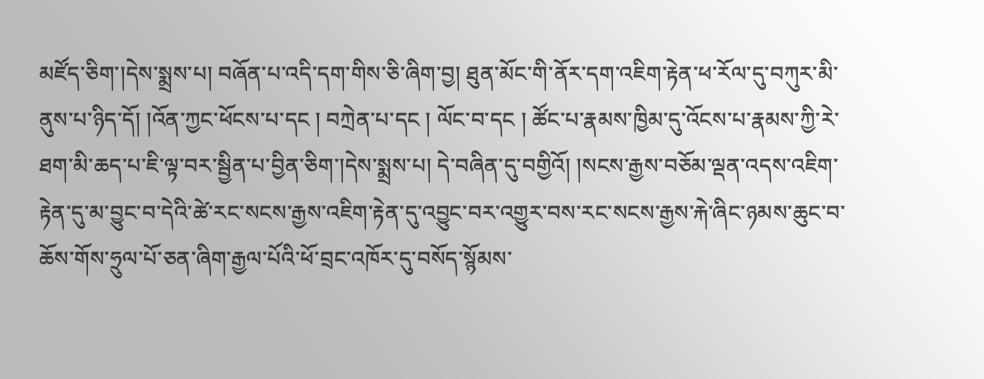མཛོད་ཅིག་།དེས་སྨྲས་པ། བཞོན་པ་འདི་དག་གིས་ཅི་ཞིག་བྱ། ཐུན་མོང་གི་ནོར་དག་འཇིག་རྟེན་ཕ་རོལ་དུ་བཀུར་མི་ནུས་པ་ཉིད་དོ། །འོན་ཀྱང་ཕོངས་པ་དང ། བཀྲེན་པ་དང ། ལོང་བ་དང ། ཚོང་པ་རྣམས་ཁྱིམ་དུ་འོངས་པ་རྣམས་ཀྱི་རེ་ཐག་མི་ཆད་པ་ཇི་ལྟ་བར་སྦྱིན་པ་བྱིན་ཅིག་།དེས་སྨྲས་པ། དེ་བཞིན་དུ་བགྱིའོ། །སངས་རྒྱས་བཅོམ་ལྡན་འདས་འཇིག་རྟེན་དུ་མ་བྱུང་བ་དེའི་ཚེ་རང་སངས་རྒྱས་འཇིག་རྟེན་དུ་འབྱུང་བར་འགྱུར་བས་རང་སངས་རྒྱས་རྐེ་ཞིང་ཉམས་ཆུང་བ་ཆོས་གོས་ཧྲུལ་པོ་ཅན་ཞིག་རྒྱལ་པོའི་ཕོ་བྲང་འཁོར་དུ་བསོད་སྙོམས་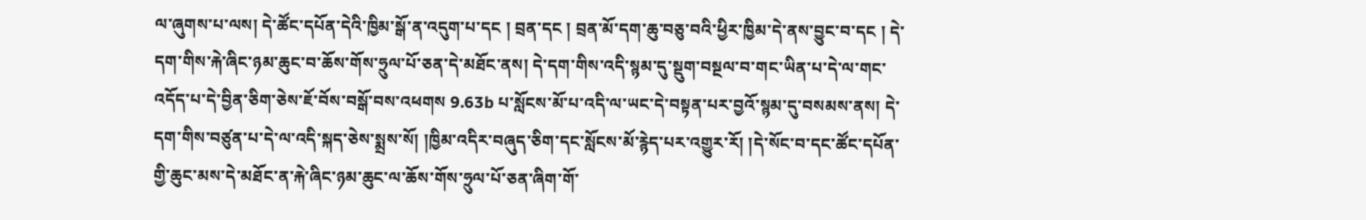ལ་ཞུགས་པ་ལས། དེ་ཚོང་དཔོན་དེའི་ཁྱིམ་སྒོ་ན་འདུག་པ་དང ། བྲན་དང ། བྲན་མོ་དག་ཆུ་བཅུ་བའི་ཕྱིར་ཁྱིམ་དེ་ནས་བྱུང་བ་དང ། དེ་དག་གིས་རྐེ་ཞིང་ཉམ་ཆུང་བ་ཆོས་གོས་ཧྲུལ་པོ་ཅན་དེ་མཐོང་ནས། དེ་དག་གིས་འདི་སྙམ་དུ་སྡུག་བསྔལ་བ་གང་ཡིན་པ་དེ་ལ་གང་འདོད་པ་དེ་བྱིན་ཅིག་ཅེས་ཇོ་བོས་བསྒོ་བས་འཕགས 9.63b པ་སློངས་མོ་པ་འདི་ལ་ཡང་དེ་བསྟན་པར་བྱའོ་སྙམ་དུ་བསམས་ནས། དེ་དག་གིས་བཙུན་པ་དེ་ལ་འདི་སྐད་ཅེས་སྨྲས་སོ། །ཁྱིམ་འདིར་བཞུད་ཅིག་དང་སློངས་མོ་རྙེད་པར་འགྱུར་རོ། །དེ་སོང་བ་དང་ཚོང་དཔོན་གྱི་ཆུང་མས་དེ་མཐོང་ན་རྐེ་ཞིང་ཉམ་ཆུང་ལ་ཆོས་གོས་ཧྲུལ་པོ་ཅན་ཞིག་གོ་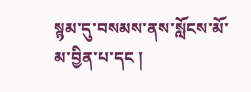སྙམ་དུ་བསམས་ནས་སློངས་མོ་མ་བྱིན་པ་དང །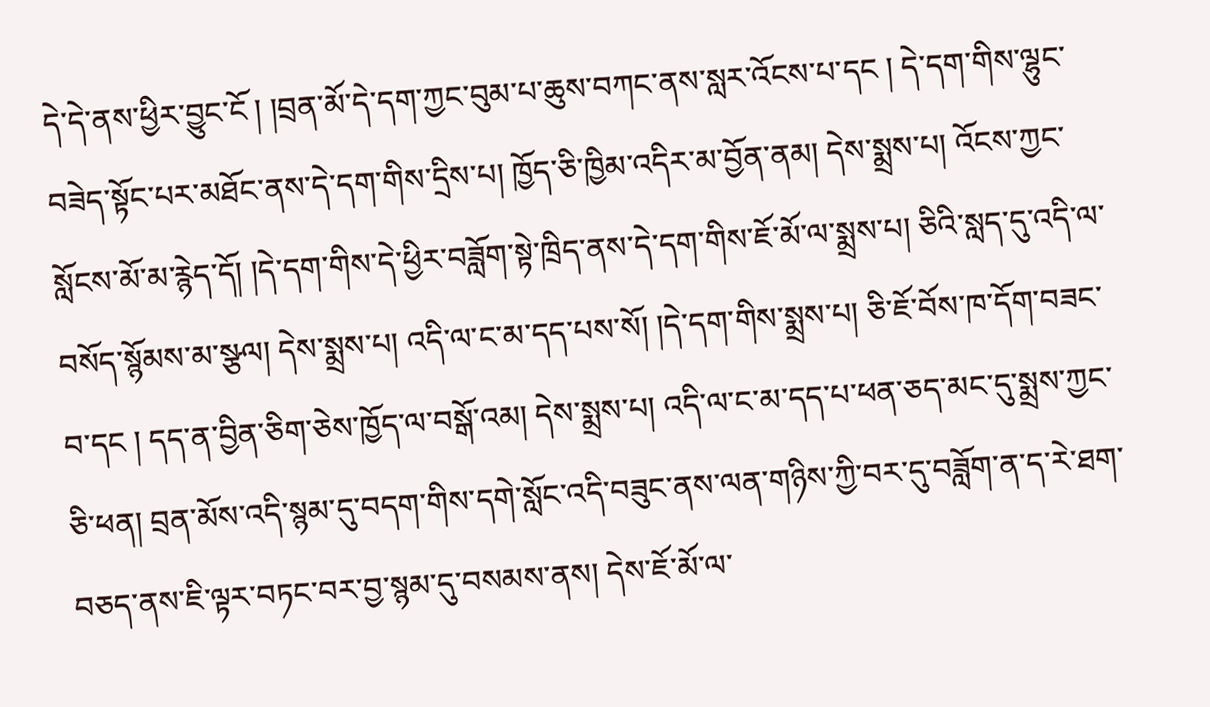དེ་དེ་ནས་ཕྱིར་བྱུང་ངོ ། །བྲན་མོ་དེ་དག་ཀྱང་བུམ་པ་ཆུས་བཀང་ནས་སླར་འོངས་པ་དང ། དེ་དག་གིས་ལྷུང་བཟེད་སྟོང་པར་མཐོང་ནས་དེ་དག་གིས་དྲིས་པ། ཁྱོད་ཅི་ཁྱིམ་འདིར་མ་བྱོན་ནམ། དེས་སྨྲས་པ། འོངས་ཀྱང་སློངས་མོ་མ་རྙེད་དོ། །དེ་དག་གིས་དེ་ཕྱིར་བཟློག་སྟེ་ཁྲིད་ནས་དེ་དག་གིས་ཇོ་མོ་ལ་སྨྲས་པ། ཅིའི་སླད་དུ་འདི་ལ་བསོད་སྙོམས་མ་སྩལ། དེས་སྨྲས་པ། འདི་ལ་ང་མ་དད་པས་སོ། །དེ་དག་གིས་སྨྲས་པ། ཅི་ཇོ་བོས་ཁ་དོག་བཟང་བ་དང ། དད་ན་བྱིན་ཅིག་ཅེས་ཁྱོད་ལ་བསྒོ་འམ། དེས་སྨྲས་པ། འདི་ལ་ང་མ་དད་པ་ཕན་ཅད་མང་དུ་སྨྲས་ཀྱང་ཅི་ཕན། བྲན་མོས་འདི་སྙམ་དུ་བདག་གིས་དགེ་སློང་འདི་བཟུང་ནས་ལན་གཉིས་ཀྱི་བར་དུ་བཟློག་ན་ད་རེ་ཐག་བཅད་ནས་ཇི་ལྟར་བཏང་བར་བྱ་སྙམ་དུ་བསམས་ནས། དེས་ཇོ་མོ་ལ་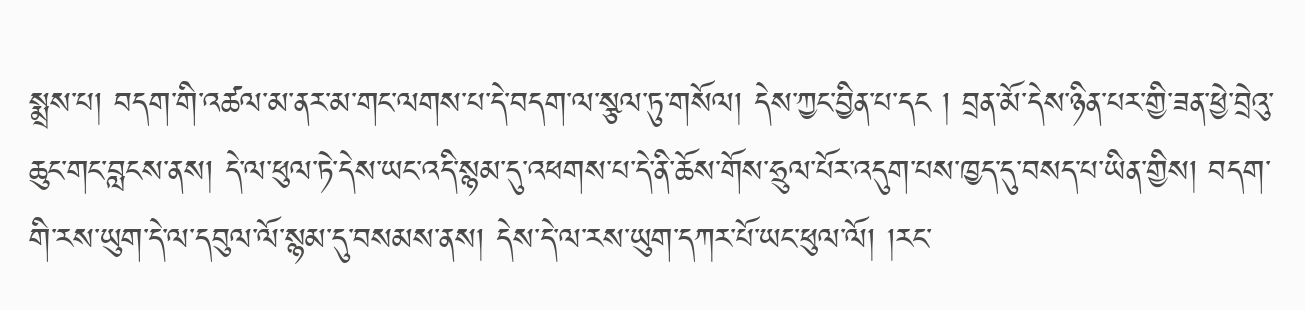སྨྲས་པ། བདག་གི་འཚལ་མ་ནར་མ་གང་ལགས་པ་དེ་བདག་ལ་སྩལ་ཏུ་གསོལ། དེས་ཀྱང་བྱིན་པ་དང ། བྲན་མོ་དེས་ཉིན་པར་གྱི་ཟན་ཕྱེ་བྲེའུ་ཆུང་གང་བླངས་ནས། དེ་ལ་ཕུལ་ཏེ་དེས་ཡང་འདི་སྙམ་དུ་འཕགས་པ་དེ་ནི་ཆོས་གོས་ཧྲུལ་པོར་འདུག་པས་ཁྱད་དུ་བསད་པ་ཡིན་གྱིས། བདག་གི་རས་ཡུག་དེ་ལ་དབུལ་ལོ་སྙམ་དུ་བསམས་ནས། དེས་དེ་ལ་རས་ཡུག་དཀར་པོ་ཡང་ཕུལ་ལོ། །རང་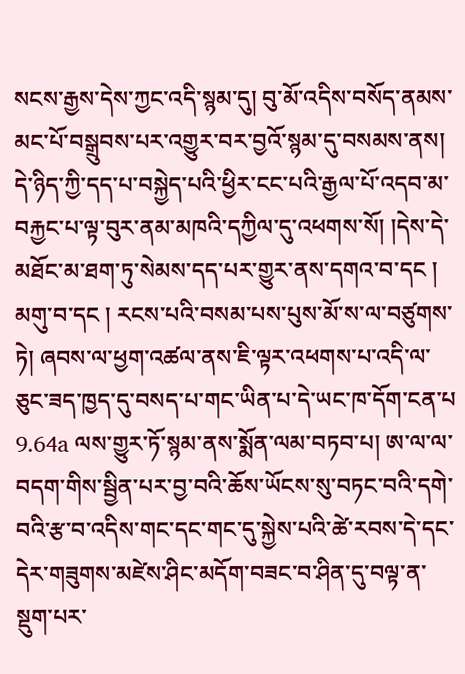སངས་རྒྱས་དེས་ཀྱང་འདི་སྙམ་དུ། བུ་མོ་འདིས་བསོད་ནམས་མང་པོ་བསྒྲུབས་པར་འགྱུར་བར་བྱའོ་སྙམ་དུ་བསམས་ནས། དེ་ཉིད་ཀྱི་དད་པ་བསྐྱེད་པའི་ཕྱིར་ངང་པའི་རྒྱལ་པོ་འདབ་མ་བརྐྱང་པ་ལྟ་བུར་ནམ་མཁའི་དཀྱིལ་དུ་འཕགས་སོ། །དེས་དེ་མཐོང་མ་ཐག་ཏུ་སེམས་དད་པར་གྱུར་ནས་དགའ་བ་དང ། མགུ་བ་དང ། རངས་པའི་བསམ་པས་པུས་མོ་ས་ལ་བཙུགས་ཏེ། ཞབས་ལ་ཕྱག་འཚལ་ནས་ཇི་ལྟར་འཕགས་པ་འདི་ལ་ཅུང་ཟད་ཁྱད་དུ་བསད་པ་གང་ཡིན་པ་དེ་ཡང་ཁ་དོག་ངན་པ 9.64a ལས་གྱུར་ཏོ་སྙམ་ནས་སྨོན་ལམ་བཏབ་པ། ཨ་ལ་ལ་བདག་གིས་སྦྱིན་པར་བྱ་བའི་ཆོས་ཡོངས་སུ་བཏང་བའི་དགེ་བའི་རྩ་བ་འདིས་གང་དང་གང་དུ་སྐྱེས་པའི་ཚེ་རབས་དེ་དང་དེར་གཟུགས་མཛེས་ཤིང་མདོག་བཟང་བ་ཤིན་དུ་བལྟ་ན་སྡུག་པར་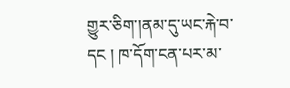གྱུར་ཅིག་།ནམ་དུ་ཡང་རྐེ་བ་དང ། ཁ་དོག་ངན་པར་མ་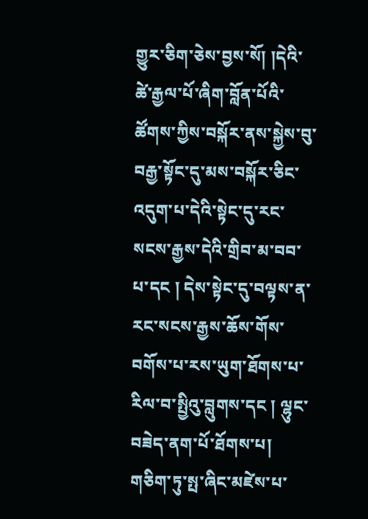གྱུར་ཅིག་ཅེས་བྱས་སོ། །དེའི་ཚེ་རྒྱལ་པོ་ཞིག་བློན་པོའི་ཚོགས་ཀྱིས་བསྐོར་ནས་སྐྱེས་བུ་བརྒྱ་སྟོང་དུ་མས་བསྐོར་ཅིང་འདུག་པ་དེའི་སྟེང་དུ་རང་སངས་རྒྱས་དེའི་གྲིབ་མ་བབ་པ་དང ། དེས་སྟེང་དུ་བལྟས་ན་རང་སངས་རྒྱས་ཆོས་གོས་བགོས་པ་རས་ཡུག་ཐོགས་པ་རིལ་བ་སྤྱིའུ་བླུགས་དང ། ལྷུང་བཟེད་ནག་པོ་ཐོགས་པ། གཅིག་ཏུ་སྤ་ཞིང་མཛེས་པ་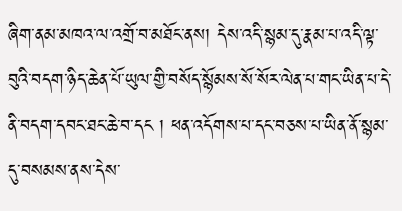ཞིག་ནམ་མཁའ་ལ་འགྲོ་བ་མཐོང་ནས། དེས་འདི་སྙམ་དུ་རྣམ་པ་འདི་ལྟ་བུའི་བདག་ཉིད་ཆེན་པོ་ཡུལ་གྱི་བསོད་སྙོམས་སོ་སོར་ལེན་པ་གང་ཡིན་པ་དེ་ནི་བདག་དབང་ཐང་ཆེ་བ་དང ། ཕན་འདོགས་པ་དང་བཅས་པ་ཡིན་ནོ་སྙམ་དུ་བསམས་ནས་དེས་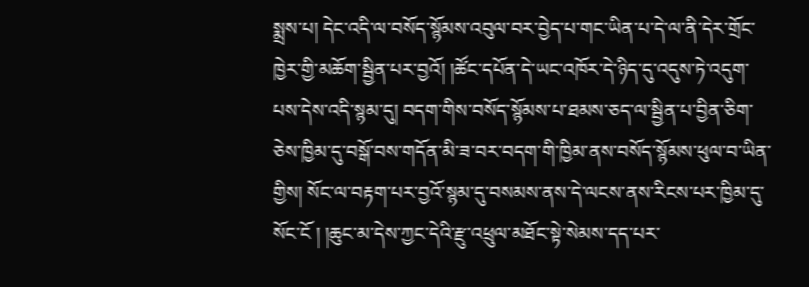སྨྲས་པ། དེང་འདི་ལ་བསོད་སྙོམས་འབུལ་བར་བྱེད་པ་གང་ཡིན་པ་དེ་ལ་ནི་དེར་གྲོང་ཁྱེར་གྱི་མཆོག་སྦྱིན་པར་བྱའོ། །ཚོང་དཔོན་དེ་ཡང་འཁོར་དེ་ཉིད་དུ་འདུས་ཏེ་འདུག་པས་དེས་འདི་སྙམ་དུ། བདག་གིས་བསོད་སྙོམས་པ་ཐམས་ཅད་ལ་སྦྱིན་པ་བྱིན་ཅིག་ཅེས་ཁྱིམ་དུ་བསྒོ་བས་གདོན་མི་ཟ་བར་བདག་གི་ཁྱིམ་ནས་བསོད་སྙོམས་ཕུལ་བ་ཡིན་གྱིས། སོང་ལ་བརྟག་པར་བྱའོ་སྙམ་དུ་བསམས་ནས་དེ་ལངས་ནས་རིངས་པར་ཁྱིམ་དུ་སོང་ངོ ། །ཆུང་མ་དེས་ཀྱང་དེའི་རྫུ་འཕྲུལ་མཐོང་སྟེ་སེམས་དད་པར་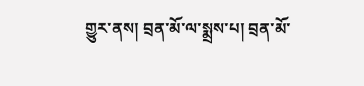གྱུར་ནས། བྲན་མོ་ལ་སྨྲས་པ། བྲན་མོ་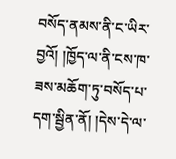བསོད་ནམས་ནི་ང་ཡིར་བྱའོ། །ཁྱོད་ལ་ནི་ངས་ཁ་ཟས་མཆོག་ཏུ་བསོད་པ་དག་སྦྱིན་ནོ། །དེས་དེ་ལ་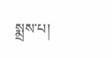སྨྲས་པ།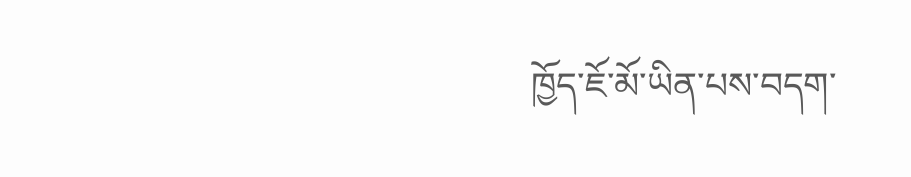ཁྱོད་ཇོ་མོ་ཡིན་པས་བདག་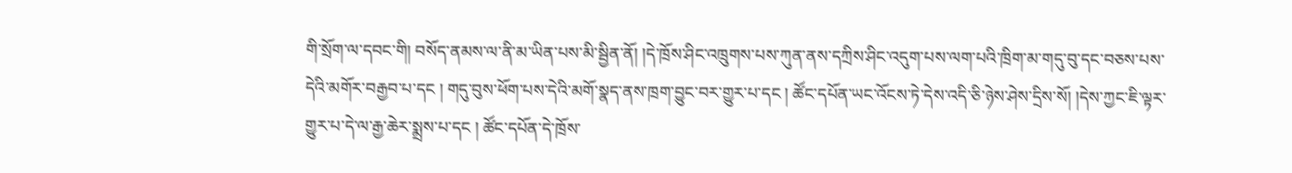གི་སྲོག་ལ་དབང་གི། བསོད་ནམས་ལ་ནི་མ་ཡིན་པས་མི་སྦྱིན་ནོ། །དེ་ཁྲོས་ཤིང་འཁྲུགས་པས་ཀུན་ནས་དཀྲིས་ཤིང་འདུག་པས་ལག་པའི་ཁྲིག་མ་གདུ་བུ་དང་བཅས་པས་དེའི་མགོར་བརྒྱབ་པ་དང ། གདུ་བུས་ཕོག་པས་དེའི་མགོ་སྣད་ནས་ཁྲག་བྱུང་བར་གྱུར་པ་དང ། ཚོང་དཔོན་ཡང་འོངས་ཏེ་དེས་འདི་ཅི་ཉེས་ཤེས་དྲིས་སོ། །དེས་ཀྱང་ཇི་ལྟར་གྱུར་པ་དེ་ལ་རྒྱ་ཆེར་སྨྲས་པ་དང ། ཚོང་དཔོན་དེ་ཁྲོས་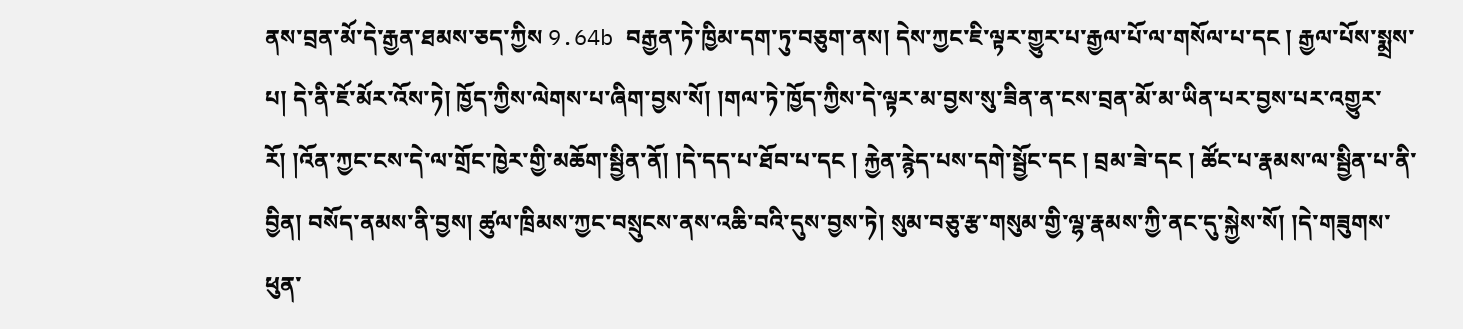ནས་བྲན་མོ་དེ་རྒྱན་ཐམས་ཅད་ཀྱིས 9.64b བརྒྱན་ཏེ་ཁྱིམ་དག་ཏུ་བཅུག་ནས། དེས་ཀྱང་ཇི་ལྟར་གྱུར་པ་རྒྱལ་པོ་ལ་གསོལ་པ་དང ། རྒྱལ་པོས་སྨྲས་པ། དེ་ནི་ཇོ་མོར་འོས་ཏེ། ཁྱོད་ཀྱིས་ལེགས་པ་ཞིག་བྱས་སོ། །གལ་ཏེ་ཁྱོད་ཀྱིས་དེ་ལྟར་མ་བྱས་སུ་ཟིན་ན་ངས་བྲན་མོ་མ་ཡིན་པར་བྱས་པར་འགྱུར་རོ། །འོན་ཀྱང་ངས་དེ་ལ་གྲོང་ཁྱེར་གྱི་མཆོག་སྦྱིན་ནོ། །དེ་དད་པ་ཐོབ་པ་དང ། རྐྱེན་རྙེད་པས་དགེ་སྦྱོང་དང ། བྲམ་ཟེ་དང ། ཚོང་པ་རྣམས་ལ་སྦྱིན་པ་ནི་བྱིན། བསོད་ནམས་ནི་བྱས། ཚུལ་ཁྲིམས་ཀྱང་བསྲུངས་ནས་འཆི་བའི་དུས་བྱས་ཏེ། སུམ་བཅུ་རྩ་གསུམ་གྱི་ལྷ་རྣམས་ཀྱི་ནང་དུ་སྐྱེས་སོ། །དེ་གཟུགས་ཕུན་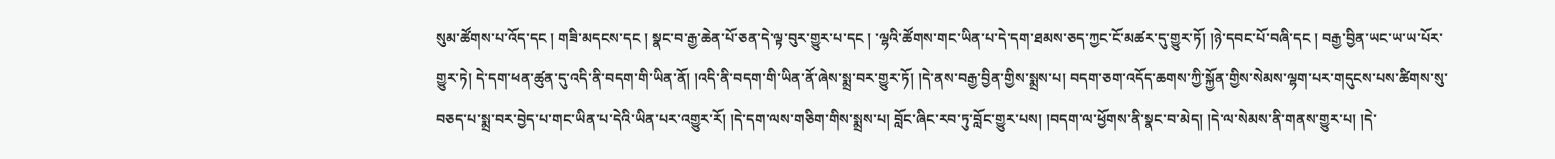སུམ་ཚོགས་པ་འོད་དང ། གཟི་མདངས་དང ། སྣང་བ་རྒྱ་ཆེན་པོ་ཅན་དེ་ལྟ་བུར་གྱུར་པ་དང ། ་ལྷའི་ཚོགས་གང་ཡིན་པ་དེ་དག་ཐམས་ཅད་ཀྱང་ངོ་མཚར་དུ་གྱུར་ཏོ། །ཉེ་དབང་པོ་བཞི་དང ། བརྒྱ་བྱིན་ཡང་ཡ་ཡ་པོར་གྱུར་ཏེ། དེ་དག་ཕན་ཚུན་དུ་འདི་ནི་བདག་གི་ཡིན་ནོ། །འདི་ནི་བདག་གི་ཡིན་ནོ་ཞེས་སྨྲ་བར་གྱུར་ཏོ། །དེ་ནས་བརྒྱ་བྱིན་གྱིས་སྨྲས་པ། བདག་ཅག་འདོད་ཆགས་ཀྱི་སྐྱོན་གྱིས་སེམས་ལྷག་པར་གདུངས་པས་ཚིགས་སུ་བཅད་པ་སྨྲ་བར་བྱེད་པ་གང་ཡིན་པ་དེའི་ཡིན་པར་འགྱུར་རོ། །དེ་དག་ལས་གཅིག་གིས་སྨྲས་པ། བློང་ཞིང་རབ་ཏུ་བློང་གྱུར་པས། །བདག་ལ་ཕྱོགས་ནི་སྣང་བ་མེད། །དེ་ལ་སེམས་ནི་གནས་གྱུར་པ། །དེ་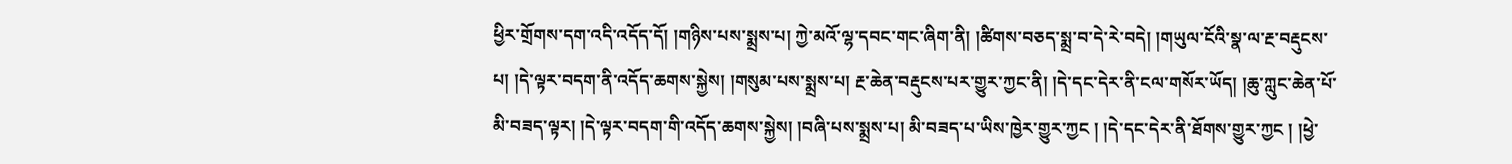ཕྱིར་གྲོགས་དག་འདི་འདོད་དོ། །གཉིས་པས་སྨྲས་པ། ཀྱེ་མའོ་ལྷ་དབང་གང་ཞིག་ནི། །ཚིགས་བཅད་སྨྲ་བ་དེ་རེ་བདེ། །གཡུལ་ངོའི་སྣ་ལ་རྔ་བརྡུངས་པ། །དེ་ལྟར་བདག་ནི་འདོད་ཆགས་སྐྱེས། །གསུམ་པས་སྨྲས་པ། རྔ་ཆེན་བརྡུངས་པར་གྱུར་ཀྱང་ནི། །དེ་དང་དེར་ནི་ངལ་གསོར་ཡོད། །ཆུ་ཀླུང་ཆེན་པོ་མི་བཟད་ལྟར། །དེ་ལྟར་བདག་གི་འདོད་ཆགས་སྐྱེས། །བཞི་པས་སྨྲས་པ། མི་བཟད་པ་ཡིས་ཁྱེར་གྱུར་ཀྱང ། །དེ་དང་དེར་ནི་ཐོགས་གྱུར་ཀྱང ། །ཕྱེ་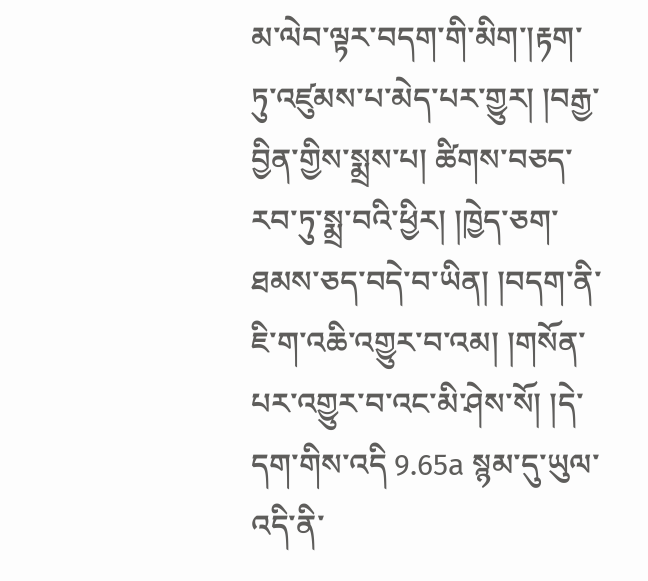མ་ལེབ་ལྟར་བདག་གི་མིག་།རྟག་ཏུ་འཛུམས་པ་མེད་པར་གྱུར། །བརྒྱ་བྱིན་གྱིས་སྨྲས་པ། ཚིགས་བཅད་རབ་ཏུ་སྨྲ་བའི་ཕྱིར། །ཁྱེད་ཅག་ཐམས་ཅད་བདེ་བ་ཡིན། །བདག་ནི་ཇི་ག་འཆི་འགྱུར་བ་འམ། །གསོན་པར་འགྱུར་བ་འང་མི་ཤེས་སོ། །དེ་དག་གིས་འདི 9.65a སྙམ་དུ་ཡུལ་འདི་ནི་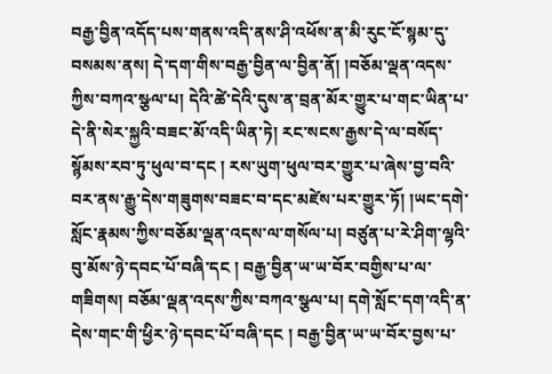བརྒྱ་བྱིན་འདོད་པས་གནས་འདི་ནས་ཤི་འཕོས་ན་མི་རུང་ངོ་སྙམ་དུ་བསམས་ནས། དེ་དག་གིས་བརྒྱ་བྱིན་ལ་བྱིན་ནོ། །བཅོམ་ལྡན་འདས་ཀྱིས་བཀའ་སྩལ་པ། དེའི་ཚེ་དེའི་དུས་ན་བྲན་མོར་གྱུར་པ་གང་ཡིན་པ་དེ་ནི་སེར་སྐྱའི་བཟང་མོ་འདི་ཡིན་ཏེ། རང་སངས་རྒྱས་དེ་ལ་བསོད་སྙོམས་རབ་ཏུ་ཕུལ་བ་དང ། རས་ཡུག་ཕུལ་བར་གྱུར་པ་ཞེས་བྱ་བའི་བར་ནས་རྒྱུ་དེས་གཟུགས་བཟང་བ་དང་མཛེས་པར་གྱུར་ཏོ། །ཡང་དགེ་སློང་རྣམས་ཀྱིས་བཅོམ་ལྡན་འདས་ལ་གསོལ་པ། བཙུན་པ་རེ་ཤིག་ལྷའི་བུ་མོས་ཉེ་དབང་པོ་བཞི་དང ། བརྒྱ་བྱིན་ཡ་ཡ་བོར་བགྱིས་པ་ལ་གཟིགས། བཅོམ་ལྡན་འདས་ཀྱིས་བཀའ་སྩལ་པ། དགེ་སློང་དག་འདི་ན་དེས་གང་གི་ཕྱིར་ཉེ་དབང་པོ་བཞི་དང ། བརྒྱ་བྱིན་ཡ་ཡ་བོར་བྱས་པ་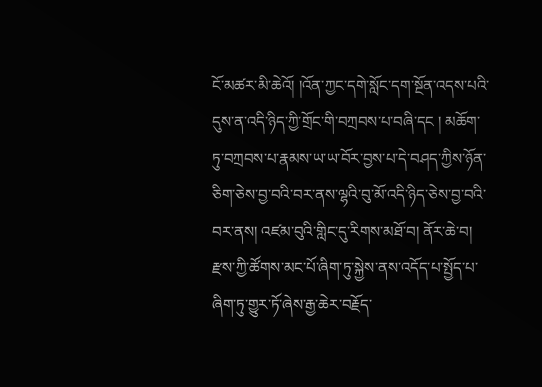ངོ་མཚར་མི་ཆེའོ། །འོན་ཀྱང་དགེ་སློང་དག་སྔོན་འདས་པའི་དུས་ན་འདི་ཉིད་ཀྱི་གྲོང་གི་བཀྲབས་པ་བཞི་དང ། མཆོག་ཏུ་བཀྲབས་པ་རྣམས་ཡ་ཡ་བོར་བྱས་པ་དེ་བཤད་ཀྱིས་ཉོན་ཅིག་ཅེས་བྱ་བའི་བར་ནས་ལྷའི་བུ་མོ་འདི་ཉིད་ཅེས་བྱ་བའི་བར་ནས། འཛམ་བུའི་གླིང་དུ་རིགས་མཐོ་བ། ནོར་ཆེ་བ། རྫས་ཀྱི་ཚོགས་མང་པོ་ཞིག་ཏུ་སྐྱེས་ནས་འདོད་པ་སྤྱོད་པ་ཞིག་ཏུ་གྱུར་ཏོ་ཞེས་རྒྱ་ཆེར་བརྗོད་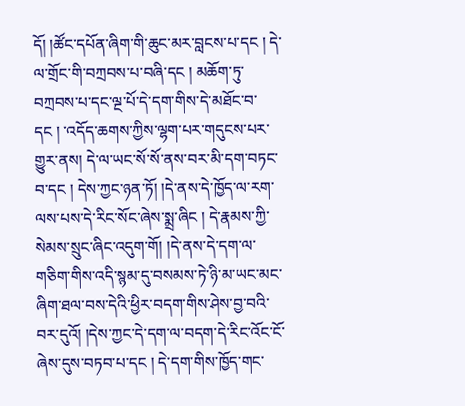དོ། །ཚོང་དཔོན་ཞིག་གི་ཆུང་མར་བླངས་པ་དང ། དེ་ལ་གྲོང་གི་བཀྲབས་པ་བཞི་དང ། མཆོག་ཏུ་བཀྲབས་པ་དང་ལྔ་པོ་དེ་དག་གིས་དེ་མཐོང་བ་དང ། ་འདོད་ཆགས་ཀྱིས་ལྷག་པར་གདུངས་པར་གྱུར་ནས། དེ་ལ་ཡང་སོ་སོ་ནས་བར་མི་དག་བཏང་བ་དང ། དེས་ཀྱང་ཉན་ཏོ། །དེ་ནས་དེ་ཁྱོད་ལ་རག་ལས་པས་དེ་རིང་སོང་ཞེས་སྨྲ་ཞིང ། དེ་རྣམས་ཀྱི་སེམས་སྲུང་ཞིང་འདུག་གོ། །དེ་ནས་དེ་དག་ལ་གཅིག་གིས་འདི་སྙམ་དུ་བསམས་ཏེ་ཉི་མ་ཡང་མང་ཞིག་ཐལ་བས་དེའི་ཕྱིར་བདག་གིས་ཤེས་བྱ་བའི་བར་དུའོ། །དེས་ཀྱང་དེ་དག་ལ་བདག་དེ་རིང་འོང་ངོ་ཞེས་དུས་བཏབ་པ་དང ། དེ་དག་གིས་ཁྱོད་གང་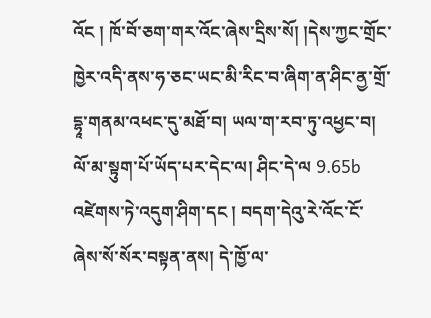འོང ། ཁོ་བོ་ཅག་གར་འོང་ཞེས་དྲིས་སོ། །དེས་ཀྱང་གྲོང་ཁྱེར་འདི་ནས་ཧ་ཅང་ཡང་མི་རིང་བ་ཞིག་ན་ཤིང་ནྱ་གྲོ་དྷཱ་གནམ་འཕང་དུ་མཐོ་བ། ཡལ་ག་རབ་ཏུ་འཕྱང་བ། ལོ་མ་སྟུག་པོ་ཡོད་པར་དེང་ལ། ཤིང་དེ་ལ 9.65b འཛེགས་ཏེ་འདུག་ཤིག་དང ། བདག་དེའུ་རེ་འོང་ངོ་ཞེས་སོ་སོར་བསྟན་ནས། དེ་ཁྱོ་ལ་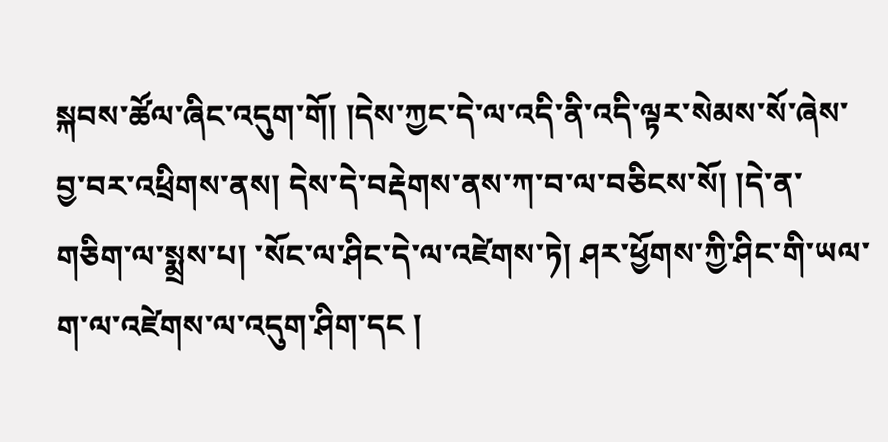སྐབས་ཚོལ་ཞིང་འདུག་གོ། །དེས་ཀྱང་དེ་ལ་འདི་ནི་འདི་ལྟར་སེམས་སོ་ཞེས་བྱ་བར་འཕྲིགས་ནས། དེས་དེ་བརྡེགས་ནས་ཀ་བ་ལ་བཅིངས་སོ། །དེ་ན་གཅིག་ལ་སྨྲས་པ། ་སོང་ལ་ཤིང་དེ་ལ་འཛེགས་ཏེ། ཤར་ཕྱོགས་ཀྱི་ཤིང་གི་ཡལ་ག་ལ་འཛེགས་ལ་འདུག་ཤིག་དང །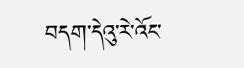བདག་དེའུ་རེ་འོང་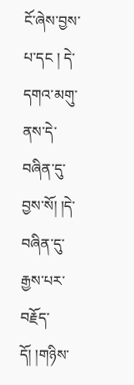ངོ་ཞེས་བྱས་པ་དང ། དེ་དགའ་མགུ་ནས་དེ་བཞིན་དུ་བྱས་སོ། །དེ་བཞིན་དུ་རྒྱས་པར་བརྗོད་དོ། །གཉིས་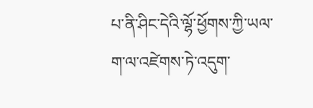པ་ནི་ཤིང་དེའི་ལྷོ་ཕྱོགས་ཀྱི་ཡལ་ག་ལ་འཛེགས་ཏེ་འདུག་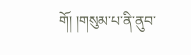གོ། །གསུམ་པ་ནི་ནུབ་